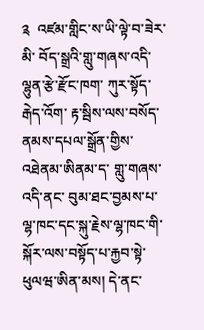༉  འཛམ་གླིང་ས་ཡི་ལྟེ་བ་ཟེར་མི་ བོད་སྒྲའི་གླུ་གཞས་འདི་ ལྷུན་རྩེ་རྫོང་ཁག་ ཀུར་སྟོད་རྒེད་འོག་ རྟ་སྦིས་ལས་བསོད་ནམས་དཔལ་སྒྲོན་གྱིས་འཐེནམ་ཨིནམ་ད་ གླུ་གཞས་འདི་ནང་ བུམ་ཐང་བྱམས་པ་ལྷ་ཁང་དང་སྐུ་རྗེས་ལྷ་ཁང་གི་སྐོར་ལས་བསྟོད་པ་རྐྱབ་སྟེ་ཕུལཝ་ཨིན་མས། དེ་ནང་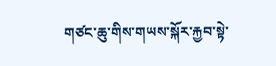གཙང་ཆུ་གིས་གཡས་སྐོར་རྐྱབ་སྟེ་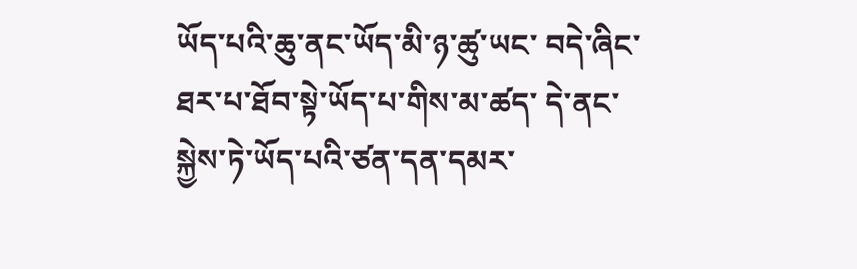ཡོད་པའི་ཆུ་ནང་ཡོད་མི་ཉ་ཚུ་ཡང་ བདེ་ཞིང་ཐར་པ་ཐོབ་སྟེ་ཡོད་པ་གིས་མ་ཚད་ དེ་ནང་སྐྱེས་ཏེ་ཡོད་པའི་ཙན་དན་དམར་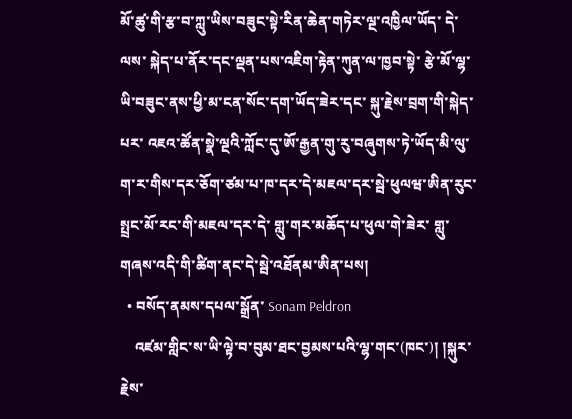མོ་ཚུ་གི་རྩ་བ་ཀླུ་ཡིས་བཟུང་སྟེ་རིན་ཆེན་གཏེར་ལྔ་འཁྱིལ་ཡོད་ དེ་ལས་ སྐེད་པ་ནོར་དང་ལྡན་པས་འཇིག་རྟེན་ཀུན་ལ་ཁྱབ་སྟེ་ རྩེ་མོ་ལྷ་ཡི་བཟུང་ནས་ཕྱི་མ་ངན་སོང་དག་ཡོད་ཟེར་དང་ སྐུ་རྗེས་བྲག་གི་སྐེད་པར་ འཇའ་ཚོན་སྣེ་ལྔའི་ཀློང་དུ་ཨོ་རྒྱན་གུ་རུ་བཞུགས་ཏེ་ཡོད་མི་ལུ་ ག་ར་གིས་དར་ཅོག་ཙམ་པ་ཁ་དར་དེ་མཇལ་དར་སྦེ་ཕུལཝ་ཨིན་རུང་ སྤྲང་མོ་རང་གི་མཇལ་དར་དེ་ གླུ་གར་མཆོད་པ་ཕུལ་གེ་ཟེར་ གླུ་གཞས་འདི་གི་ཚིག་ནང་དེ་སྦེ་འཐོནམ་ཨིན་པས།
  • བསོད་ནམས་དཔལ་སྒྲོན་ Sonam Peldron
    འཛམ་གླིང་ས་ཡི་ལྟེ་བ་བུམ་ཐང་བྱམས་པའི་ལྷ་གང་(ཁང་)། །སྐུར་རྗེས་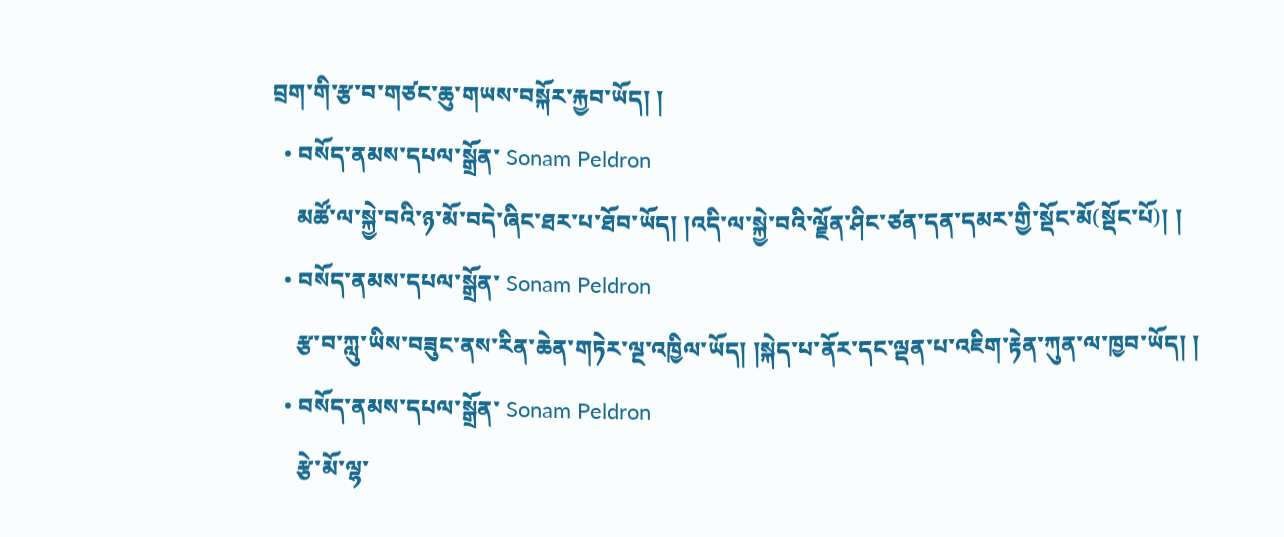བྲག་གི་རྩ་བ་གཙང་ཆུ་གཡས་བསྐོར་རྐྱབ་ཡོད། །
  • བསོད་ནམས་དཔལ་སྒྲོན་ Sonam Peldron
    མཚོ་ལ་སྐྱེ་བའི་ཉ་མོ་བདེ་ཞིང་ཐར་པ་ཐོབ་ཡོད། །འདི་ལ་སྐྱེ་བའི་ལྗོན་ཤིང་ཙན་དན་དམར་གྱི་སྡོང་མོ(སྡོང་པོ)། །
  • བསོད་ནམས་དཔལ་སྒྲོན་ Sonam Peldron
    རྩ་བ་ཀླུ་ཡིས་བཟུང་ནས་རིན་ཆེན་གཏེར་ལྔ་འཁྱིལ་ཡོད། །སྐེད་པ་ནོར་དང་ལྡན་པ་འཇིག་རྟེན་ཀུན་ལ་ཁྱབ་ཡོད། །
  • བསོད་ནམས་དཔལ་སྒྲོན་ Sonam Peldron
    རྩེ་མོ་ལྷ་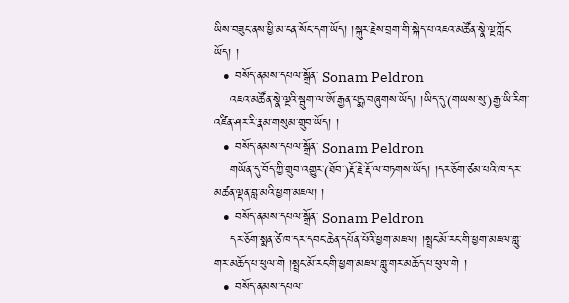ཡིས་བཟུང་ནས་ཕྱི་མ་ངན་སོང་དག་ཡོད། །སྐུར་རྗེས་བྲག་གི་སྐེད་པ་འཇའ་མཚོན་སྣེ་ལྔ་ཀློང་ཡོད། །
  • བསོད་ནམས་དཔལ་སྒྲོན་ Sonam Peldron
    འཇའ་མཚོན་སྣེ་ལྔའི་སྦུག་ལ་ཨོ་རྒྱན་པདྨ་བཞུགས་ཡོད། །ཡིད་དུ་(གཡས་སུ་)རྒྱ་ཡི་རིག་འཛིན་ཤར་རི་རྣམ་གསུམ་གྲུབ་ཡོད། །
  • བསོད་ནམས་དཔལ་སྒྲོན་ Sonam Peldron
    གཡོན་དུ་བོད་ཀྱི་གྲུབ་འགྱུར་(ཐོབ་)རྡོ་རྗེ་རྡོ་ལ་བཏགས་ཡོད། །དར་ཅོག་ཙམ་པའི་ཁ་དར་མཚན་ལྡན་བླ་མའི་ཕྱག་མཇལ། །
  • བསོད་ནམས་དཔལ་སྒྲོན་ Sonam Peldron
    དར་ཅོག་སྨན་ཙེ་ཁ་དར་དབང་ཆེན་དཔོན་པོའི་ཕྱག་མཇལ། །སྤྲང་མོ་རང་གི་ཕྱག་མཇལ་གླུ་གར་མཆོད་པ་ཕུལ་གེ །སྤྲང་མོ་རང་གི་ཕྱག་མཇལ་གླུ་གར་མཆོད་པ་ཕུལ་གེ །
  • བསོད་ནམས་དཔལ་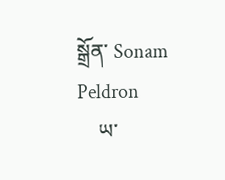སྒྲོན་ Sonam Peldron
    ཡ་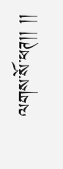ལགས་སོ་ཕཊ།། །།